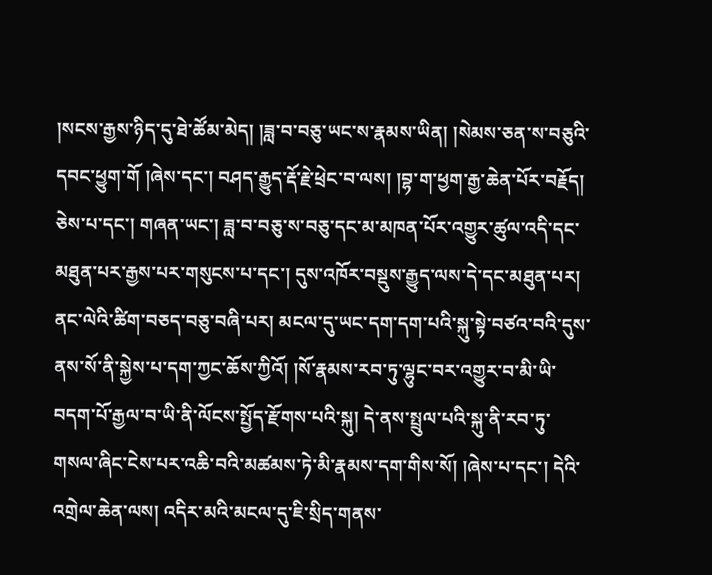།སངས་རྒྱས་ཉིད་དུ་ཐེ་ཚོམ་མེད། །ཟླ་བ་བཅུ་ཡང་ས་རྣམས་ཡིན། །སེམས་ཅན་ས་བཅུའི་དབང་ཕྱུག་གོ །ཞེས་དང་། བཤད་རྒྱུད་རྡོ་རྗེ་ཕྲེང་བ་ལས། །བྷ་ག་ཕྱག་རྒྱ་ཆེན་པོར་བརྗོད། ཅེས་པ་དང་། གཞན་ཡང་། ཟླ་བ་བཅུ་ས་བཅུ་དང་མ་མཁན་པོར་འགྱུར་ཚུལ་འདི་དང་མཐུན་པར་རྒྱས་པར་གསུངས་པ་དང་། དུས་འཁོར་བསྡུས་རྒྱུད་ལས་དེ་དང་མཐུན་པར། ནང་ལེའི་ཚིག་བཅད་བཅུ་བཞི་པར། མངལ་དུ་ཡང་དག་དག་པའི་སྐུ་སྟེ་བཙའ་བའི་དུས་ནས་སོ་ནི་སྐྱེས་པ་དག་ཀྱང་ཆོས་ཀྱིའོ། །སོ་རྣམས་རབ་ཏུ་ལྷུང་བར་འགྱུར་བ་མི་ཡི་བདག་པོ་རྒྱལ་བ་ཡི་ནི་ལོངས་སྤྱོད་རྫོགས་པའི་སྐུ། དེ་ནས་སྤྲུལ་པའི་སྐུ་ནི་རབ་ཏུ་གསལ་ཞིང་ངེས་པར་འཆི་བའི་མཚམས་ཏེ་མི་རྣམས་དག་གིས་སོ། །ཞེས་པ་དང་། དེའི་འགྲེལ་ཆེན་ལས། འདིར་མའི་མངལ་དུ་ཇི་སྲིད་གནས་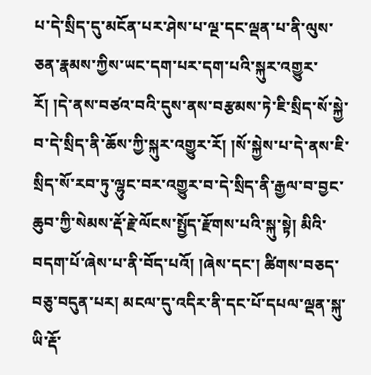པ་དེ་སྲིད་དུ་མངོན་པར་ཤེས་པ་ལྔ་དང་ལྡན་པ་ནི་ལུས་ཅན་རྣམས་ཀྱིས་ཡང་དག་པར་དག་པའི་སྐུར་འགྱུར་རོ། །དེ་ནས་བཙའ་བའི་དུས་ནས་བརྩམས་ཏེ་ཇི་སྲིད་སོ་སྐྱེ་བ་དེ་སྲིད་ནི་ཆོས་ཀྱི་སྐུར་འགྱུར་རོ། །སོ་སྐྱེས་པ་དེ་ནས་ཇི་སྲིད་སོ་རབ་ཏུ་ལྷུང་བར་འགྱུར་བ་དེ་སྲིད་ནི་རྒྱལ་བ་བྱང་ཆུབ་ཀྱི་སེམས་རྡོ་རྗེ་ལོངས་སྤྱོད་རྫོགས་པའི་སྐུ་སྟེ། མིའི་བདག་པོ་ཞེས་པ་ནི་བོད་པའོ། །ཞེས་དང་། ཚིགས་བཅད་བཅུ་བདུན་པར། མངལ་དུ་འདིར་ནི་དང་པོ་དཔལ་ལྡན་སྐུ་ཡི་རྡོ་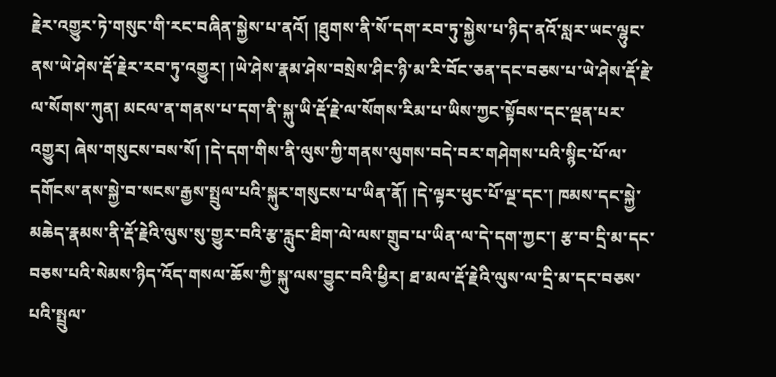རྗེར་འགྱུར་ཏེ་གསུང་གི་རང་བཞིན་སྐྱེས་པ་ནའོ། །ཐུགས་ནི་སོ་དག་རབ་ཏུ་སྐྱེས་པ་ཉིད་ནའོ་སླར་ཡང་ལྷུང་ནས་ཡེ་ཤེས་རྡོ་རྗེར་རབ་ཏུ་འགྱུར། །ཡེ་ཤེས་རྣམ་ཤེས་བསྲེས་ཤིང་ཉི་མ་རི་བོང་ཅན་དང་བཅས་པ་ཡེ་ཤེས་རྡོ་རྗེ་ལ་སོགས་ཀུན། མངལ་ན་གནས་པ་དག་ནི་སྐུ་ཡི་རྡོ་རྗེ་ལ་སོགས་རིམ་པ་ཡིས་ཀྱང་སྟོབས་དང་ལྡན་པར་འགྱུར། ཞེས་གསུངས་བས་སོ། །དེ་དག་གིས་ནི་ལུས་ཀྱི་གནས་ལུགས་བདེ་བར་གཤེགས་པའི་སྙིང་པོ་ལ་དགོངས་ནས་སྐྱེ་བ་སངས་རྒྱས་སྤྲུལ་པའི་སྐུར་གསུངས་པ་ཡིན་ནོ། །དེ་ལྟར་ཕུང་པོ་ལྔ་དང་། ཁམས་དང་སྐྱེ་མཆེད་རྣམས་ནི་རྡོ་རྗེའི་ལུས་སུ་གྱུར་བའི་རྩ་རླུང་ཐིག་ལེ་ལས་གྲུབ་པ་ཡིན་ལ་དེ་དག་ཀྱང་། རྩ་བ་དྲི་མ་དང་བཅས་པའི་སེམས་ཉིད་འོད་གསལ་ཆོས་ཀྱི་སྐུ་ལས་བྱུང་བའི་ཕྱིར། ཐ་མལ་རྡོ་རྗེའི་ལུས་ལ་དྲི་མ་དང་བཅས་པའི་སྤྲུལ་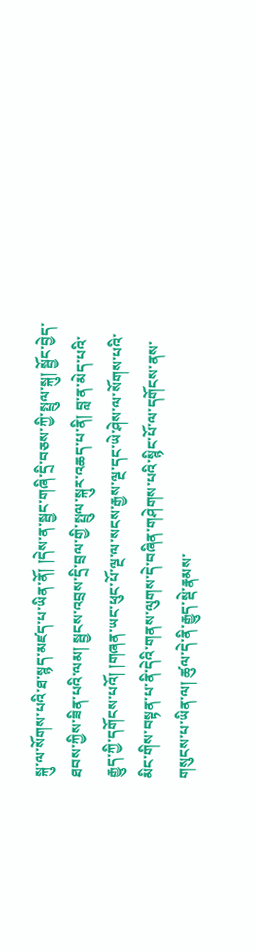སྐུ་ལ་སོགས་པའི་ཐ་སྙད་མཛད་པ་ཡིན་ནོ། །དེས་ན་སྦྱང་གཞི་དྲི་བཅས་ཀྱི་སྤྲུལ་སྐུ། སྦྱོང་བྱེད་ཐབས་ཀྱིས་ཟིན་པའི་ལམ། སྦྱངས་འབྲས་དྲི་བྲལ་གྱི་སྤྲུལ་སྐུར་འཆད་པ་ནི། བླ་ན་མེད་པའི་རྒྱུད་ཀྱི་དགོངས་པའོ། །གཞན་ཡང་ཕུང་པོ་ལྔ་ལ་སངས་རྒྱས་ལྔ་དང་ཡེ་ཤེས་ལ་སོགས་པའི་མིང་གིས་བསྟན་པ་ནི་དེའི་གནས་ལུགས་དེ་བཞིན་གཤེགས་པའི་སྙིང་པོ་ལ་དགོངས་ནས་གསུངས་པ་ཡིན་ལ། ཚུལ་དེ་ནི་རྒྱུད་སྡེ་རྣམས་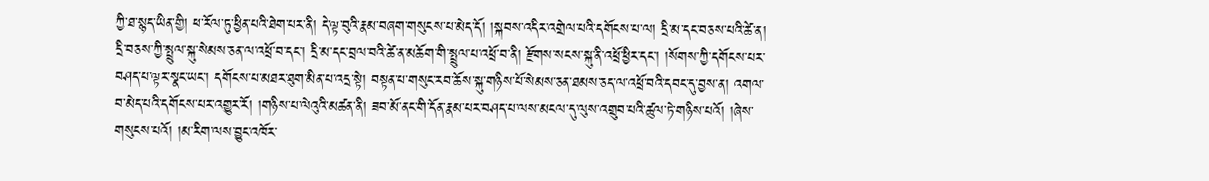ཀྱི་ཐ་སྙད་ཡིན་གྱི། ཕ་རོལ་ཏུ་ཕྱིན་པའི་ཐེག་པར་ནི། དེ་ལྟ་བུའི་རྣམ་བཞག་གསུངས་པ་མེད་དོ། །སྐབས་འདིར་འགྲེལ་པའི་དགོངས་པ་ལ། དྲི་མ་དང་བཅས་པའི་ཚེ་ན། དྲི་བཅས་ཀྱི་སྤྲུལ་སྐུ་སེམས་ཅན་ལ་འཕྲོ་བ་དང་། དྲི་མ་དང་བྲལ་བའི་ཚེ་ན་མཆོག་གི་སྤྲུལ་པ་འཕྲོ་བ་ནི། རྫོགས་སངས་སྐུ་ནི་འཕྲོ་ཕྱིར་དང་། །སོགས་ཀྱི་དགོངས་པར་བཤད་པ་ལྟར་སྣང་ཡང་། དགོངས་པ་མཐར་ཐུག་མིན་པ་འདྲ་སྟེ། བསྟན་པ་གསུང་རབ་ཆོས་སྐུ་གཉིས་པོ་སེམས་ཅན་ཐམས་ཅད་ལ་འཕྲོ་བའི་དབང་དུ་བྱས་ན། འགལ་བ་མེད་པའི་དགོངས་པར་འགྱུར་རོ། །གཉིས་པ་ལེའུའི་མཚན་ནི། ཟབ་མོ་ནང་གི་དོན་རྣམ་པར་བཤད་པ་ལས་མངལ་དུ་ལུས་འགྲུབ་པའི་ཚུལ་ཏེ་གཉིས་པའོ། །ཞེས་གསུངས་པའོ། །མ་རིག་ལས་བྱུང་འཁོར་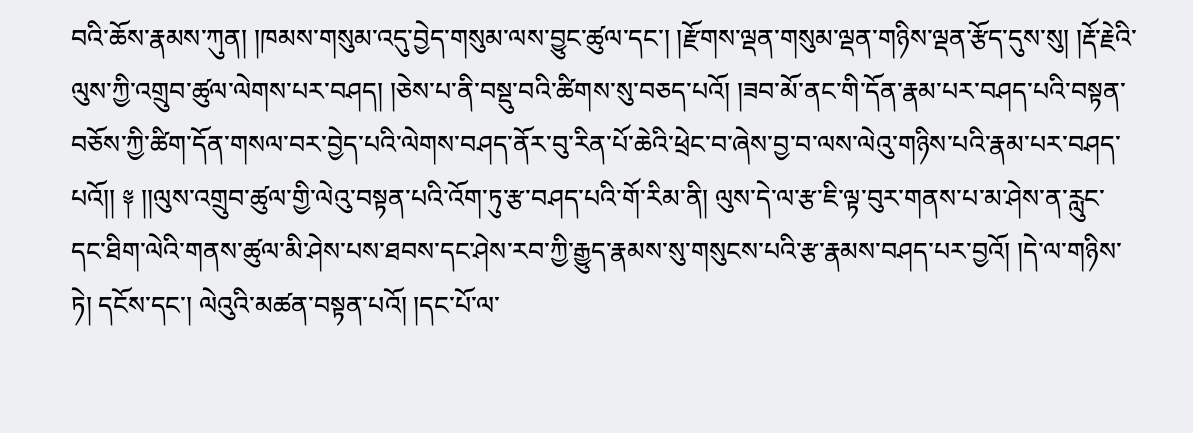བའི་ཆོས་རྣམས་ཀུན། །ཁམས་གསུམ་འདུ་བྱེད་གསུམ་ལས་བྱུང་ཚུལ་དང་། །རྫོགས་ལྡན་གསུམ་ལྡན་གཉིས་ལྡན་རྩོད་དུས་སུ། །རྡོ་རྗེའི་ལུས་ཀྱི་འགྲུབ་ཚུལ་ལེགས་པར་བཤད། །ཅེས་པ་ནི་བསྡུ་བའི་ཚིགས་སུ་བཅད་པའོ། །ཟབ་མོ་ནང་གི་དོན་རྣམ་པར་བཤད་པའི་བསྟན་བཅོས་ཀྱི་ཚིག་དོན་གསལ་བར་བྱེད་པའི་ལེགས་བཤད་ནོར་བུ་རིན་པོ་ཆེའི་ཕྲེང་བ་ཞེས་བྱ་བ་ལས་ལེའུ་གཉིས་པའི་རྣམ་པར་བཤད་པའོ།། ༈ །།ལུས་འགྲུབ་ཚུལ་གྱི་ལེའུ་བསྟན་པའི་འོག་ཏུ་རྩ་བཤད་པའི་གོ་རིམ་ནི། ལུས་དེ་ལ་རྩ་ཇི་ལྟ་བུར་གནས་པ་མ་ཤེས་ན་རླུང་དང་ཐིག་ལེའི་གནས་ཚུལ་མི་ཤེས་པས་ཐབས་དང་ཤེས་རབ་ཀྱི་རྒྱུད་རྣམས་སུ་གསུངས་པའི་རྩ་རྣམས་བཤད་པར་བྱའོ། །དེ་ལ་གཉིས་ཏེ། དངོས་དང་། ལེའུའི་མཚན་བསྟན་པའོ། །དང་པོ་ལ་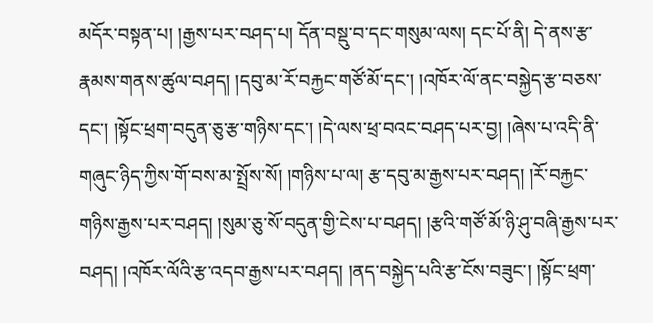མདོར་བསྟན་པ། །རྒྱས་པར་བཤད་པ། དོན་བསྡུ་བ་དང་གསུམ་ལས། དང་པོ་ནི། དེ་ནས་རྩ་རྣམས་གནས་ཚུལ་བཤད། །དབུ་མ་རོ་བརྐྱང་གཙོ་མོ་དང་། །འཁོར་ལོ་ནང་བསྐྱེད་རྩ་བཅས་དང་། །སྟོང་ཕྲག་བདུན་ཅུ་རྩ་གཉིས་དང་། །དེ་ལས་ཕྲ་བའང་བཤད་པར་བྱ། །ཞེས་པ་འདི་ནི་གཞུང་ཉིད་ཀྱིས་གོ་བས་མ་སྤྲོས་སོ། །གཉིས་པ་ལ། རྩ་དབུ་མ་རྒྱས་པར་བཤད། །རོ་བརྐྱང་གཉིས་རྒྱས་པར་བཤད། །སུམ་ཅུ་སོ་བདུན་གྱི་ངེས་པ་བཤད། །རྩའི་གཙོ་མོ་ཉི་ཤུ་བཞི་རྒྱས་པར་བཤད། །འཁོར་ལོའི་རྩ་འདབ་རྒྱས་པར་བཤད། །ནད་བསྐྱེད་པའི་རྩ་ངོས་བཟུང་། །སྟོང་ཕྲག་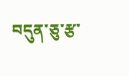བདུན་ཅུ་རྩ་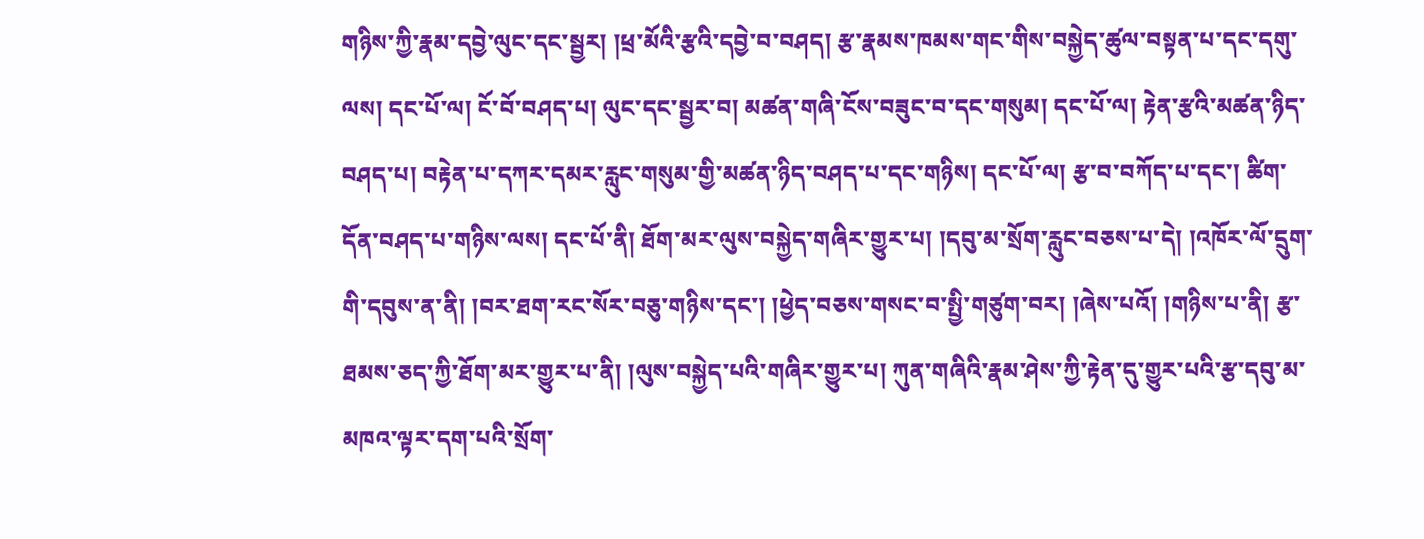གཉིས་ཀྱི་རྣམ་དབྱེ་ལུང་དང་སྦྱར། །ཕྲ་མོའི་རྩའི་དབྱེ་བ་བཤད། རྩ་རྣམས་ཁམས་གང་གིས་བསྐྱེད་ཚུལ་བསྟན་པ་དང་དགུ་ལས། དང་པོ་ལ། ངོ་བོ་བཤད་པ། ལུང་དང་སྦྱར་བ། མཚན་གཞི་ངོས་བཟུང་བ་དང་གསུམ། དང་པོ་ལ། རྟེན་རྩའི་མཚན་ཉིད་བཤད་པ། བརྟེན་པ་དཀར་དམར་རླུང་གསུམ་གྱི་མཚན་ཉིད་བཤད་པ་དང་གཉིས། དང་པོ་ལ། རྩ་བ་བཀོད་པ་དང་། ཚིག་དོན་བཤད་པ་གཉིས་ལས། དང་པོ་ནི། ཐོག་མར་ལུས་བསྐྱེད་གཞིར་གྱུར་པ། །དབུ་མ་སྲོག་རླུང་བཅས་པ་དེ། །འཁོར་ལོ་དྲུག་གི་དབུས་ན་ནི། །བར་ཐག་རང་སོར་བཅུ་གཉིས་དང་། །ཕྱེད་བཅས་གསང་བ་སྤྱི་གཙུག་བར། །ཞེས་པའོ། །གཉིས་པ་ནི། རྩ་ཐམས་ཅད་ཀྱི་ཐོག་མར་གྱུར་པ་ནི། །ལུས་བསྐྱེད་པའི་གཞིར་གྱུར་པ། ཀུན་གཞིའི་རྣམ་ཤེས་ཀྱི་རྟེན་དུ་གྱུར་པའི་རྩ་དབུ་མ་མཁའ་ལྟར་དག་པའི་སྲོག་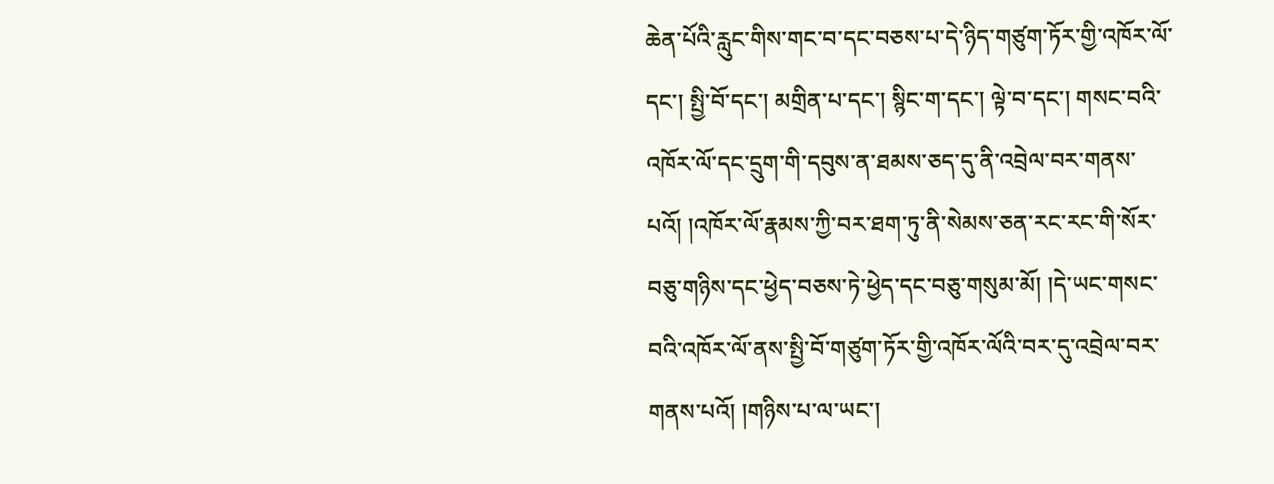ཆེན་པོའི་རླུང་གིས་གང་བ་དང་བཅས་པ་དེ་ཉིད་གཙུག་ཏོར་གྱི་འཁོར་ལོ་དང་། སྤྱི་བོ་དང་། མགྲིན་པ་དང་། སྙིང་ག་དང་། ལྟེ་བ་དང་། གསང་བའི་འཁོར་ལོ་དང་དྲུག་གི་དབུས་ན་ཐམས་ཅད་དུ་ནི་འབྲེལ་བར་གནས་པའོ། །འཁོར་ལོ་རྣམས་ཀྱི་བར་ཐག་ཏུ་ནི་སེམས་ཅན་རང་རང་གི་སོར་བཅུ་གཉིས་དང་ཕྱེད་བཅས་ཏེ་ཕྱེད་དང་བཅུ་གསུམ་མོ། །དེ་ཡང་གསང་བའི་འཁོར་ལོ་ནས་སྤྱི་བོ་གཙུག་ཏོར་གྱི་འཁོར་ལོའི་བར་དུ་འབྲེལ་བར་གནས་པའོ། །གཉིས་པ་ལ་ཡང་།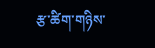རྩ་ཚིག་གཉིས་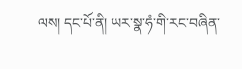ལས། དང་པོ་ནི། ཡར་སྣ་ཧཾ་གི་རང་བཞིན་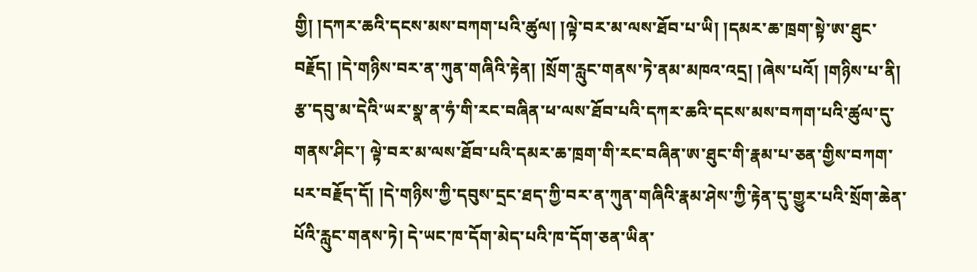གྱི། །དཀར་ཆའི་དངས་མས་བཀག་པའི་ཚུལ། །ལྟེ་བར་མ་ལས་ཐོབ་པ་ཡི། །དམར་ཆ་ཁྲག་སྟེ་ཨ་ཐུང་བརྗོད། །དེ་གཉིས་བར་ན་ཀུན་གཞིའི་རྟེན། །སྲོག་རླུང་གནས་ཏེ་ནམ་མཁའ་འདྲ། །ཞེས་པའོ། །གཉིས་པ་ནི། རྩ་དབུ་མ་དེའི་ཡར་སྣ་ན་ཧཾ་གི་རང་བཞིན་ཕ་ལས་ཐོབ་པའི་དཀར་ཆའི་དངས་མས་བཀག་པའི་ཚུལ་དུ་གནས་ཤིང་། ལྟེ་བར་མ་ལས་ཐོབ་པའི་དམར་ཆ་ཁྲག་གི་རང་བཞིན་ཨ་ཐུང་གི་རྣམ་པ་ཅན་གྱིས་བཀག་པར་བརྗོད་དོ། །དེ་གཉིས་ཀྱི་དབུས་དྲང་ཐད་ཀྱི་བར་ན་ཀུན་གཞིའི་རྣམ་ཤེས་ཀྱི་རྟེན་དུ་གྱུར་པའི་སྲོག་ཆེན་པོའི་རླུང་གནས་ཏེ། དེ་ཡང་ཁ་དོག་མེད་པའི་ཁ་དོག་ཅན་ཡིན་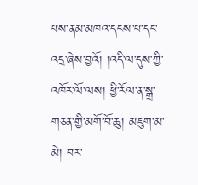པས་ནམ་མཁའ་དངས་པ་དང་འདྲ་ཞེས་བྱའོ། །འདི་ལ་དུས་ཀྱི་འཁོར་ལོ་ལས། ཕྱི་རོལ་ན་སྒྲ་གཅན་གྱི་མགོ་བོ་ཆུ། མཇུག་མ་མེ། བར་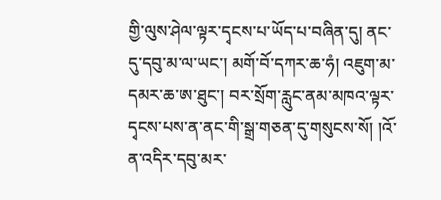གྱི་ལུས་ཤེལ་ལྟར་དྭངས་པ་ཡོད་པ་བཞིན་དུ། ནང་དུ་དབུ་མ་ལ་ཡང་། མགོ་བོ་དཀར་ཆ་ཧཾ། འཇུག་མ་དམར་ཆ་ཨ་ཐུང་། བར་སྲོག་རླུང་ནམ་མཁའ་ལྟར་དྭངས་པས་ན་ནང་གི་སྒྲ་གཅན་དུ་གསུངས་སོ། །འོ་ན་འདིར་དབུ་མར་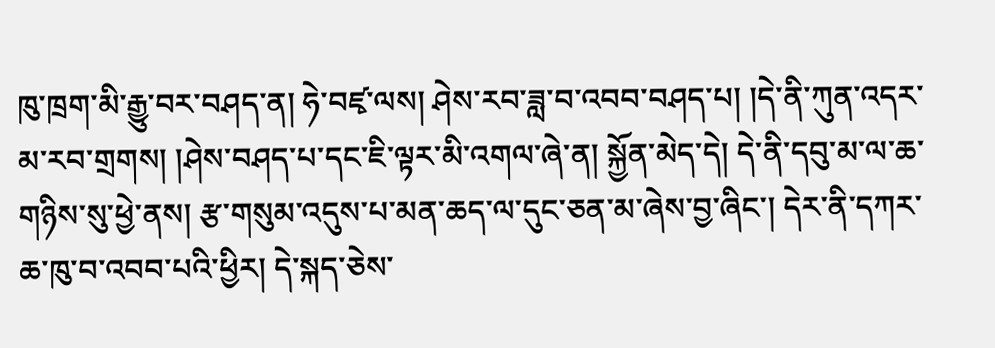ཁུ་ཁྲག་མི་རྒྱུ་བར་བཤད་ན། ཧེ་བཛྭ་ལས། ཤེས་རབ་ཟླ་བ་འབབ་བཤད་པ། །དེ་ནི་ཀུན་འདར་མ་རབ་གྲགས། །ཤེས་བཤད་པ་དང་ཇི་ལྟར་མི་འགལ་ཞེ་ན། སྐྱོན་མེད་དེ། དེ་ནི་དབུ་མ་ལ་ཆ་གཉིས་སུ་ཕྱེ་ནས། རྩ་གསུམ་འདུས་པ་མན་ཆད་ལ་དུང་ཅན་མ་ཞེས་བྱ་ཞིང་། དེར་ནི་དཀར་ཆ་ཁུ་བ་འབབ་པའི་ཕྱིར། དེ་སྐད་ཅེས་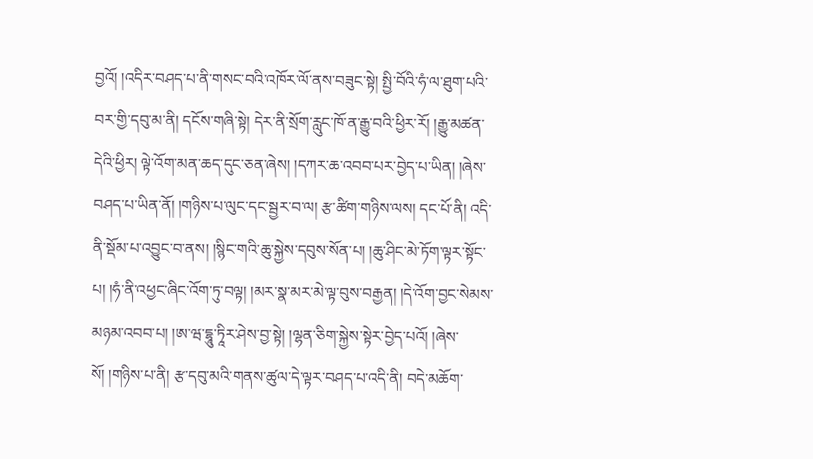བྱའོ། །འདིར་བཤད་པ་ནི་གསང་བའི་འཁོར་ལོ་ནས་བཟུང་སྟེ། སྤྱི་བོའི་ཧཾ་ལ་ཐུག་པའི་བར་གྱི་དབུ་མ་ནི། དངོས་གཞི་སྟེ། དེར་ནི་སྲོག་རླུང་ཁོ་ན་རྒྱུ་བའི་ཕྱིར་རོ། །རྒྱུ་མཚན་དེའི་ཕྱིར། ལྟེ་འོག་མན་ཆད་དུང་ཅན་ཞེས། །དཀར་ཆ་འབབ་པར་བྱེད་པ་ཡིན། །ཞེས་བཤད་པ་ཡིན་ནོ། །གཉིས་པ་ལུང་དང་སྦྱར་བ་ལ། རྩ་ཚིག་གཉིས་ལས། དང་པོ་ནི། འདི་ནི་སྡོམ་པ་འབྱུང་བ་ནས། །སྙིང་གའི་ཆུ་སྐྱེས་དབུས་སོན་པ། །ཆུ་ཤིང་མེ་ཏོག་ལྟར་སྟོང་པ། །ཧཾ་ནི་འཕྱང་ཞིང་འོག་ཏུ་བལྟ། །མར་སྣ་མར་མེ་ལྟ་བུས་བརྒྱན། །དེ་འོག་བྱང་སེམས་མཉམ་འབབ་པ། །ཨ་ཝ་དྷཱུ་ཏཱིར་ཤེས་བྱ་སྟེ། །ལྷན་ཅིག་སྐྱེས་སྟེར་བྱེད་པའོ། །ཞེས་སོ། །གཉིས་པ་ནི། རྩ་དབུ་མའི་གནས་ཚུལ་དེ་ལྟར་བཤད་པ་འདི་ནི། བདེ་མཆོག་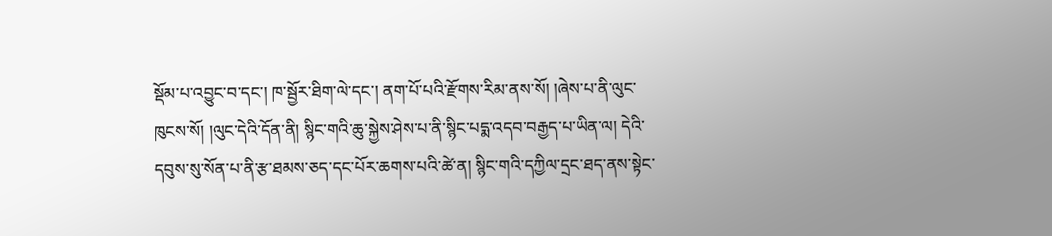སྡོམ་པ་འབྱུང་བ་དང་། ཁ་སྦྱོར་ཐིག་ལེ་དང་། ནག་པོ་པའི་རྫོགས་རིམ་ནས་སོ། །ཞེས་པ་ནི་ལུང་ཁུངས་སོ། །ལུང་དེའི་དོན་ནི། སྙིང་གའི་ཆུ་སྐྱེས་ཤེས་པ་ནི་སྙིང་པདྨ་འདབ་བརྒྱད་པ་ཡིན་ལ། དེའི་དབུས་སུ་སོན་པ་ནི་རྩ་ཐམས་ཅད་དང་པོར་ཆགས་པའི་ཚེ་ན། སྙིང་གའི་དཀྱིལ་དྲང་ཐད་ནས་སྟེང་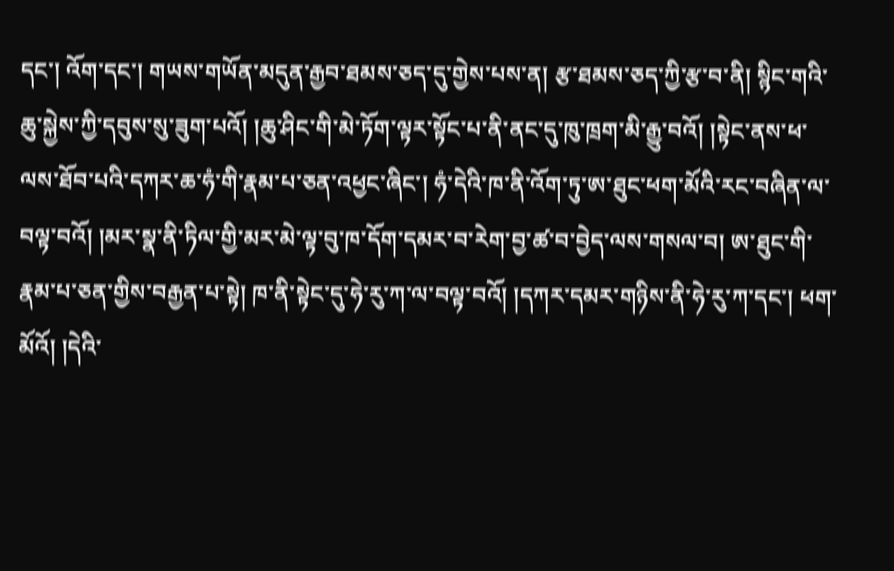དང་། འོག་དང་། གཡས་གཡོན་མདུན་རྒྱབ་ཐམས་ཅད་དུ་གྱེས་པས་ན། རྩ་ཐམས་ཅད་ཀྱི་རྩ་བ་ནི། སྙིང་གའི་ཆུ་སྐྱེས་ཀྱི་དབུས་སུ་ཟུག་པའོ། །ཆུ་ཤིང་གི་མེ་ཏོག་ལྟར་སྟོང་པ་ནི་ནང་དུ་ཁུ་ཁྲག་མི་རྒྱུ་བའོ། །སྟེང་ནས་ཕ་ལས་ཐོབ་པའི་དཀར་ཆ་ཧཾ་གི་རྣམ་པ་ཅན་འཕྱང་ཞིང་། ཧཾ་དེའི་ཁ་ནི་འོག་ཏུ་ཨ་ཐུང་ཕག་མོའི་རང་བཞིན་ལ་བལྟ་བའོ། །མར་སྣ་ནི་ཏིལ་གྱི་མར་མེ་ལྟ་བུ་ཁ་དོག་དམར་བ་རེག་བྱ་ཚ་བ་བྱེད་ལས་གསལ་བ། ཨ་ཐུང་གི་རྣམ་པ་ཅན་གྱིས་བརྒྱན་པ་སྟེ། ཁ་ནི་སྟེང་དུ་ཧེ་རུ་ཀ་ལ་བལྟ་བའོ། །དཀར་དམར་གཉིས་ནི་ཧེ་རུ་ཀ་དང་། ཕག་མོའོ། །དེའི་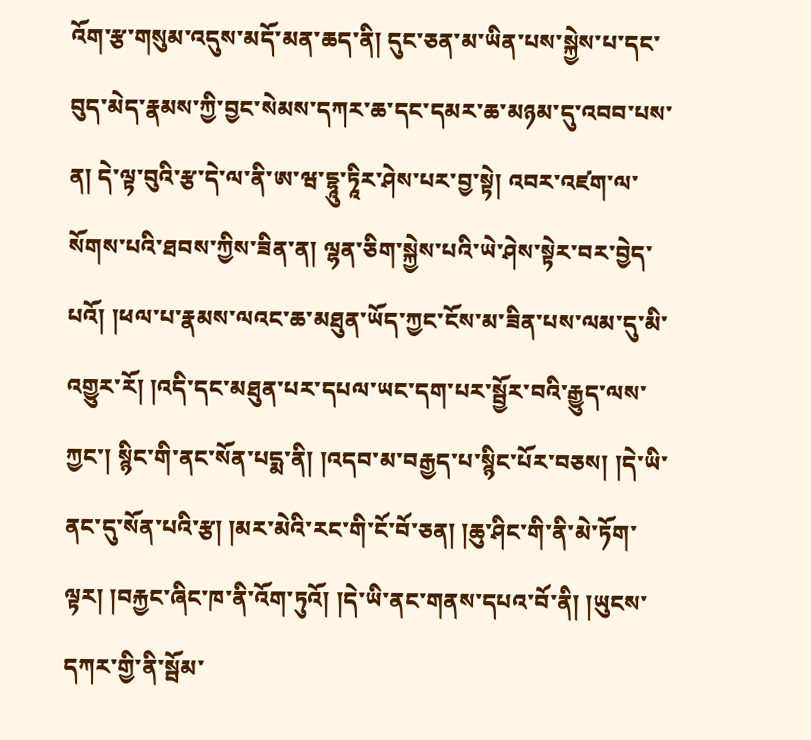འོག་རྩ་གསུམ་འདུས་མདོ་མན་ཆད་ནི། དུང་ཅན་མ་ཡིན་པས་སྐྱེས་པ་དང་བུད་མེད་རྣམས་ཀྱི་བྱང་སེམས་དཀར་ཆ་དང་དམར་ཆ་མཉམ་དུ་འབབ་པས་ན། དེ་ལྟ་བུའི་རྩ་དེ་ལ་ནི་ཨ་ཝ་དྷཱུ་ཏཱིར་ཤེས་པར་བྱ་སྟེ། འབར་འཛག་ལ་སོགས་པའི་ཐབས་ཀྱིས་ཟིན་ན། ལྷན་ཅིག་སྐྱེས་པའི་ཡེ་ཤེས་སྟེར་བར་བྱེད་པའོ། །ཕལ་པ་རྣམས་ལའང་ཆ་མཐུན་ཡོད་ཀྱང་ངོས་མ་ཟིན་པས་ལམ་དུ་མི་འགྱུར་རོ། །འདི་དང་མཐུན་པར་དཔལ་ཡང་དག་པར་སྦྱོར་བའི་རྒྱུད་ལས་ཀྱང་། སྙིང་གི་ནང་སོན་པདྨ་ནི། །འདབ་མ་བརྒྱད་པ་སྙིང་པོར་བཅས། །དེ་ཡི་ནང་དུ་སོན་པའི་རྩ། །མར་མེའི་རང་གི་ངོ་བོ་ཅན། །ཆུ་ཤིང་གི་ནི་མེ་ཏོག་ལྟར། །བརྐྱང་ཞིང་ཁ་ནི་འོག་ཏུའོ། །དེ་ཡི་ནང་གནས་དཔའ་བོ་ནི། །ཡུངས་དཀར་གྱི་ནི་སྦོམ་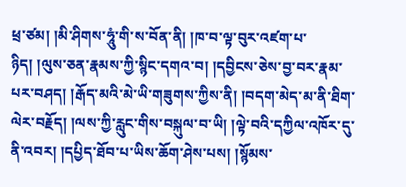ཕྲ་ཙམ། །མི་ཤིགས་ཧཱུཾ་གི་ས་བོན་ནི། །ཁ་བ་ལྟ་བུར་འཛག་པ་ཉིད། །ལུས་ཅན་རྣམས་ཀྱི་སྙིང་དགའ་བ། །དབྱིངས་ཅེས་བྱ་བར་རྣམ་པར་བཤད། །རྒོད་མའི་མེ་ཡི་གཟུགས་ཀྱིས་ནི། །བདག་མེད་མ་ནི་ཐིག་ལེར་བརྗོད། །ལས་ཀྱི་རླུང་གིས་བསྐུལ་བ་ཡི། །ལྟེ་བའི་དཀྱིལ་འཁོར་དུ་ནི་འབར། །དཔྱིད་ཐོབ་པ་ཡིས་ཆོག་ཤེས་པས། །སྙོམས་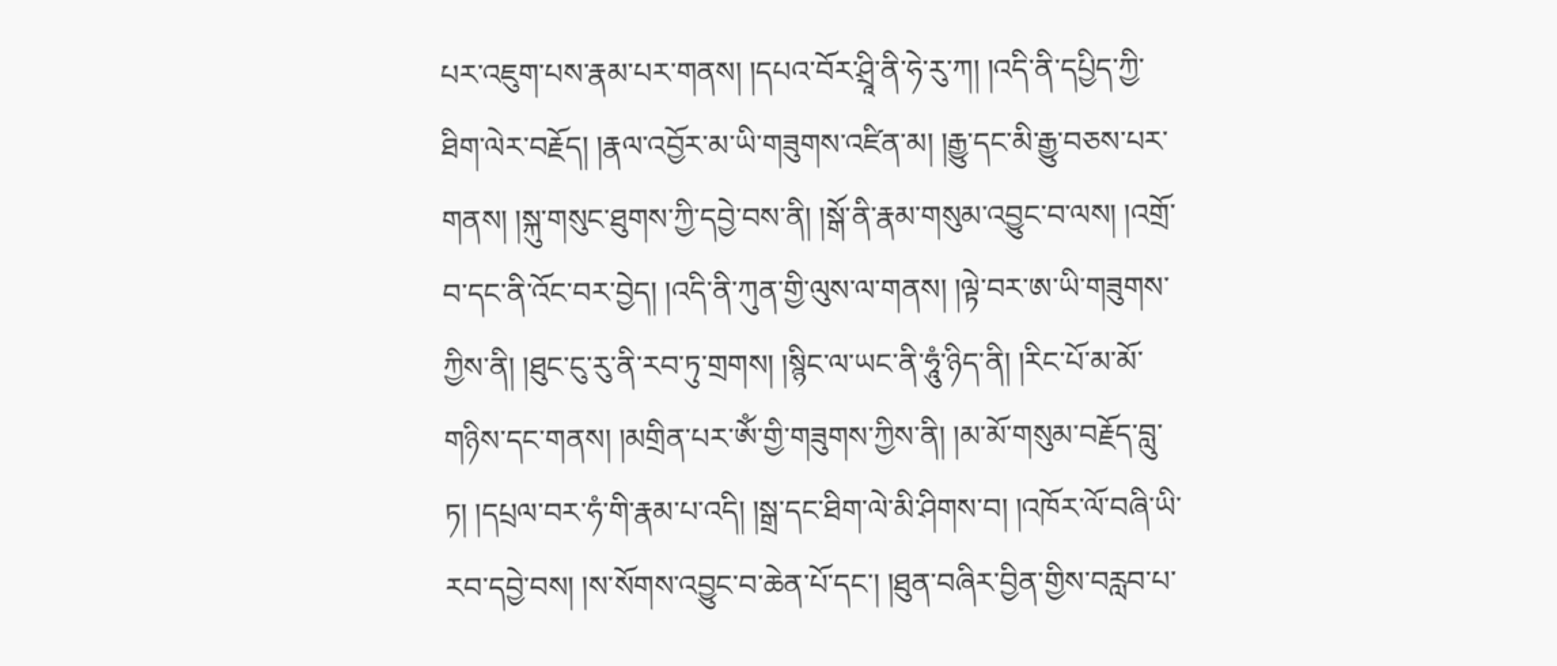པར་འཇུག་པས་རྣམ་པར་གནས། །དཔའ་བོར་ཤྲཱི་ནི་ཧེ་རུ་ཀ། །འདི་ནི་དཔྱིད་ཀྱི་ཐིག་ལེར་བརྗོད། །རྣལ་འབྱོར་མ་ཡི་གཟུགས་འཛིན་མ། །རྒྱུ་དང་མི་རྒྱུ་བཅས་པར་གནས། །སྐུ་གསུང་ཐུགས་ཀྱི་དབྱེ་བས་ནི། །སྒོ་ནི་རྣམ་གསུམ་འབྱུང་བ་ལས། །འགྲོ་བ་དང་ནི་འོང་བར་བྱེད། །འདི་ནི་ཀུན་གྱི་ལུས་ལ་གནས། །ལྟེ་བར་ཨ་ཡི་གཟུགས་ཀྱིས་ནི། །ཐུང་ངུ་རུ་ནི་རབ་ཏུ་གྲགས། །སྙིང་ལ་ཡང་ནི་ཧཱུཾ་ཉིད་ནི། །རིང་པོ་མ་མོ་གཉིས་དང་གནས། །མགྲིན་པར་ཨོཾ་གྱི་གཟུགས་ཀྱིས་ནི། །མ་མོ་གསུམ་བརྗོད་བླུ་ཏ། །དཔྲལ་བར་ཧཾ་གི་རྣམ་པ་འདི། །སྒྲ་དང་ཐིག་ལེ་མི་ཤིགས་བ། །འཁོར་ལོ་བཞི་ཡི་རབ་དབྱེ་བས། །ས་སོགས་འབྱུང་བ་ཆེན་པོ་དང་། །ཐུན་བཞིར་བྱིན་གྱིས་བརླབ་པ་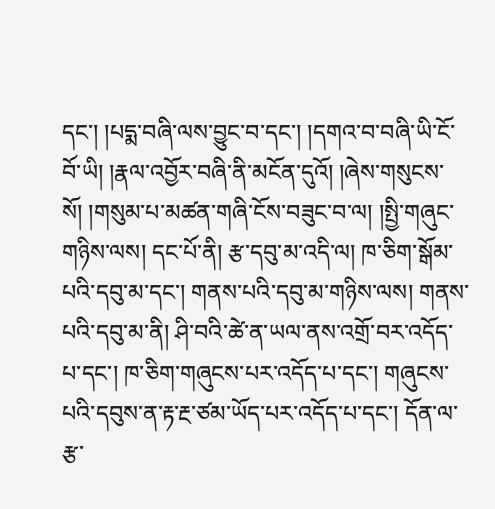དང་། །པདྨ་བཞི་ལས་བྱུང་བ་དང་། །དགའ་བ་བཞི་ཡི་ངོ་བོ་ཡི། །རྣལ་འབྱོར་བཞི་ནི་མངོན་དུའོ། །ཞེས་གསུངས་སོ། །གསུམ་པ་མཚན་གཞི་ངོས་བཟུང་བ་ལ། །སྤྱི་གཞུང་གཉིས་ལས། དང་པོ་ནི། རྩ་དབུ་མ་འདི་ལ། ཁ་ཅིག་སྒོམ་པའི་དབུ་མ་དང་། གནས་པའི་དབུ་མ་གཉིས་ལས། གནས་པའི་དབུ་མ་ནི། ཤི་བའི་ཚེ་ན་ཡལ་ནས་འགྲོ་བར་འདོད་པ་དང་། ཁ་ཅིག་གཞུངས་པར་འདོད་པ་དང་། གཞུངས་པའི་དབུས་ན་རྟ་རྔ་ཙམ་ཡོད་པར་འདོད་པ་དང་། དོན་ལ་རྩ་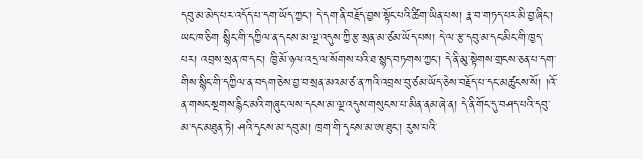དབུ་མ་མེད་པར་འདོད་པ་དག་ཡོད་ཀྱང་། དེ་དག་ནི་བརྗོད་བྱས་སྟོང་པའི་ཚིག་ཡིན་པས། རྣ་བ་གཏད་པར་མི་བྱ་ཞིང་། ཡང་ཁ་ཅིག སྙིང་གི་དཀྱིལ་ན་དངས་མ་ལྔ་འདུས་ཀྱི་རྩ་སྲན་མ་ཙམ་ཡོད་པས། དེ་ལ་རྩ་དབུ་མ་དང་མིང་གི་ཁྱད་པར། འབྲས་སྲན་ཁ་དང་། ཁྱི་མོ་ཉལ་འདྲ་ལ་སོགས་པའི་ཐ་སྙད་བཏགས་ཀྱང་། དེ་ནི་མུ་སྟེགས་གྲངས་ཅན་པ་དག་གིས་སྙིང་གི་དཀྱིལ་ན་བདག་ཅེས་བྱ་བ་སྲན་མའམ་ཙ་ན་ཀའི་འབྲས་བུ་ཙམ་ཡོད་ཅེས་བརྗོད་པ་དང་མཚུངས་སོ། །འོ་ན་གསང་སྔགས་རྙིང་མའི་གཞུང་ལས་དངས་མ་ལྔ་འདུས་གསུངས་པ་མིན་ནམ་ཞེ་ན། དེ་ནི་གོང་དུ་བཤད་པའི་དབུ་མ་དང་མཐུན་ཏེ། ཤའི་དྭངས་མ་དབུ་མ། ཁྲག་གི་དྭངས་མ་ཨ་ཐུང་། རུས་པའི་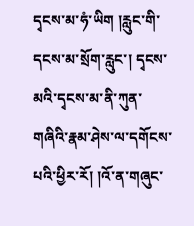དྭངས་མ་ཧཾ་ཡིག །རླུང་གི་དངས་མ་སྲོག་རླུང་། དྭངས་མའི་དྭངས་མ་ནི་ཀུན་གཞིའི་རྣམ་ཤེས་ལ་དགོངས་པའི་ཕྱིར་རོ། །འོ་ན་གཞུང་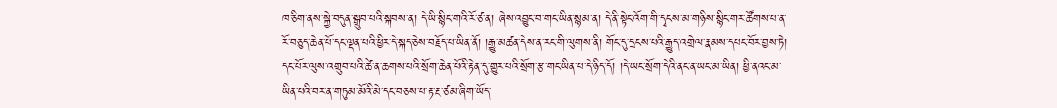ཁ་ཅིག་ནས་སྐྱེ་བདུན་སྒྲུབ་པའི་སྐབས་ན། དེ་ཡི་སྙིང་གའི་རོ་ཙ་ན། ཞེས་འབྱུང་བ་གང་ཡིན་སྙམ་ན། དེ་ནི་སྟེང་འོག་གི་དྭངས་མ་གཉིས་སྙིང་གར་ཚོགས་པ་ན་རོ་བཅུད་ཆེན་པོ་དང་ལྡན་པའི་ཕྱིར་དེ་སྐད་ཅེས་བརྗོད་པ་ཡིན་ནོ། །རྒྱུ་མཚན་དེས་ན་རང་གི་ལུགས་ནི། གོང་དུ་དྲངས་པའི་རྒྱུད་འགྲེལ་རྣམས་དཔང་བོར་བྱས་ཏེ། དང་པོར་ལུས་འགྲུབ་པའི་ཚེ་ན་ཆགས་པའི་སྲོག་ཆེན་པོའི་རྟེན་དུ་གྱུར་པའི་སྲོག་རྩ་གང་ཡིན་པ་དེ་ཉིད་དོ། །དེ་ཡང་སྲོག་དེའི་ནང་ན་ཡང་མ་ཡིན། ཕྱི་ནའང་མ་ཡིན་པའི་བར་ན་གཏུམ་མོའི་མེ་དང་བཅས་པ་རྟ་རྔ་ཙམ་ཞིག་ཡོད་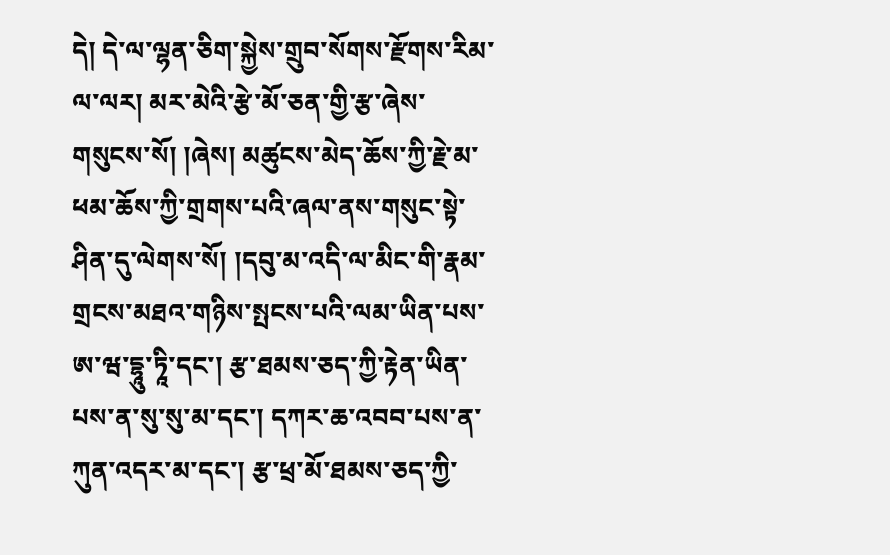དེ། དེ་ལ་ལྷན་ཅིག་སྐྱེས་གྲུབ་སོགས་རྫོགས་རིམ་ལ་ལར། མར་མེའི་རྩེ་མོ་ཅན་གྱི་རྩ་ཞེས་གསུངས་སོ། །ཞེས། མཚུངས་མེད་ཆོས་ཀྱི་རྗེ་མ་ཕམ་ཆོས་ཀྱི་གྲགས་པའི་ཞལ་ནས་གསུང་སྟེ་ཤིན་དུ་ལེགས་སོ། །དབུ་མ་འདི་ལ་མིང་གི་རྣམ་གྲངས་མཐའ་གཉིས་སྤངས་པའི་ལམ་ཡིན་པས་ཨ་ཝ་དྷཱུ་ཏཱི་དང་། རྩ་ཐམས་ཅད་ཀྱི་རྟེན་ཡིན་པས་ན་སུ་སུ་མ་དང་། དཀར་ཆ་འབབ་པས་ན་ཀུན་འདར་མ་དང་། རྩ་ཕྲ་མོ་ཐམས་ཅད་ཀྱི་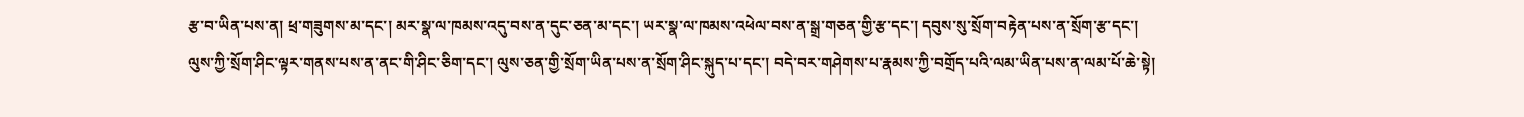རྩ་བ་ཡིན་པས་ན། ཕྲ་གཟུགས་མ་དང་། མར་སྣ་ལ་ཁམས་འདུ་བས་ན་དུང་ཅན་མ་དང་། ཡར་སྣ་ལ་ཁམས་འཕེལ་བས་ན་སྒྲ་གཅན་གྱི་རྩ་དང་། དབུས་སུ་སྲོག་བརྟེན་པས་ན་སྲོག་རྩ་དང་། ལུས་ཀྱི་སྲོག་ཤིང་ལྟར་གནས་པས་ན་ནང་གི་ཤིང་ཅིག་དང་། ལུས་ཅན་གྱི་སྲོག་ཡིན་པས་ན་སྲོག་ཤིང་སྐུད་པ་དང་། བདེ་བར་གཤེགས་པ་རྣམས་ཀྱི་བགྲོད་པའི་ལམ་ཡིན་པས་ན་ལམ་པོ་ཆེ་སྟེ།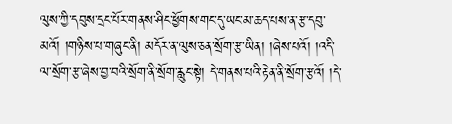ལུས་ཀྱི་དབུས་དྲང་པོར་གནས་ཤིང་ཕྱོགས་གང་དུ་ཡང་མ་ཆད་པས་ན་རྩ་དབུ་མའོ། །གཉིས་པ་གཞུང་ནི། མདོར་ན་ལུས་ཅན་སྲོག་རྩ་ཡིན། །ཞེས་པའོ། །འདི་ལ་སྲོག་རྩ་ཞེས་བྱ་བའི་སྲོག་ནི་སྲོག་རླུང་སྟེ། དེ་གནས་པའི་རྟེན་ནི་སྲོག་རྩའོ། །དེ་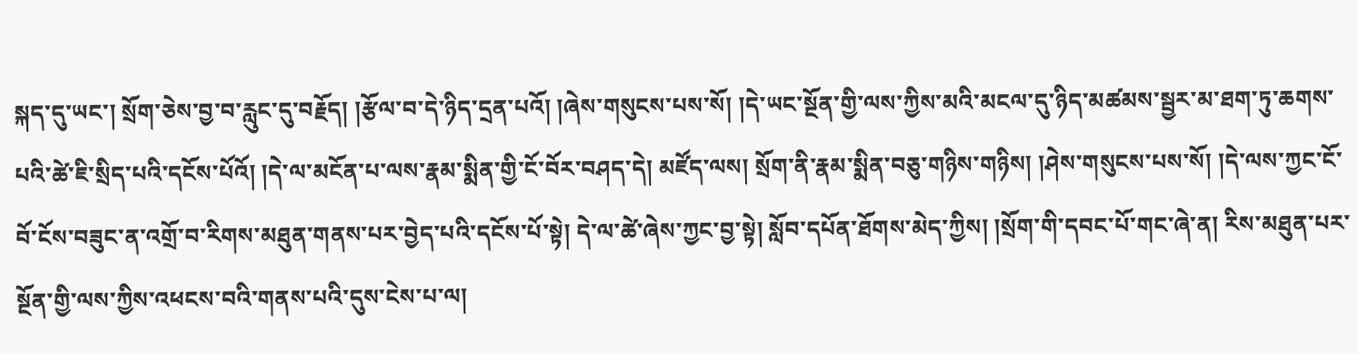སྐད་དུ་ཡང་། སྲོག་ཅེས་བྱ་བ་རླུང་དུ་བརྗོད། །རྩོལ་བ་དེ་ཉིད་དྲན་པའོ། །ཞེས་གསུངས་པས་སོ། །དེ་ཡང་སྔོན་གྱི་ལས་ཀྱིས་མའི་མངལ་དུ་ཉིད་མཚམས་སྦྱར་མ་ཐག་ཏུ་ཆགས་པའི་ཚེ་ཇི་སྲིད་པའི་དངོས་པོའོ། །དེ་ལ་མངོན་པ་ལས་རྣམ་སྨིན་གྱི་ངོ་བོར་བཤད་དེ། མཛོད་ལས། སྲོག་ནི་རྣམ་སྨིན་བཅུ་གཉིས་གཉིས། །ཤེས་གསུངས་པས་སོ། །དེ་ལས་ཀྱང་ངོ་བོ་ངོས་བཟུང་ན་འགྲོ་བ་རིགས་མཐུན་གནས་པར་བྱེད་པའི་དངོས་པོ་སྟེ། དེ་ལ་ཚེ་ཞེས་ཀྱང་བྱ་སྟེ། སློབ་དཔོན་ཐོགས་མེད་ཀྱིས། །སྲོག་གི་དབང་པོ་གང་ཞེ་ན། རིས་མཐུན་པར་སྔོན་གྱི་ལས་ཀྱིས་འཕངས་བའི་གནས་པའི་དུས་ངེས་པ་ལ།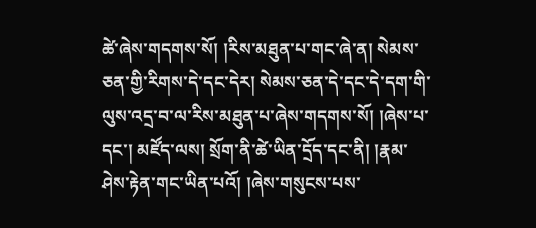ཚེ་ཞེས་གདགས་སོ། །རིས་མཐུན་པ་གང་ཞེ་ན། སེམས་ཅན་གྱི་རིགས་དེ་དང་དེར། སེམས་ཅན་དེ་དང་དེ་དག་གི་ལུས་འདྲ་བ་ལ་རིས་མཐུན་པ་ཞེས་གདགས་སོ། །ཞེས་པ་དང་། མཛོད་ལས། སྲོག་ནི་ཚེ་ཡིན་དྲོད་དང་ནི། །རྣམ་ཤེས་རྟེན་གང་ཡིན་པའོ། །ཞེས་གསུངས་པས་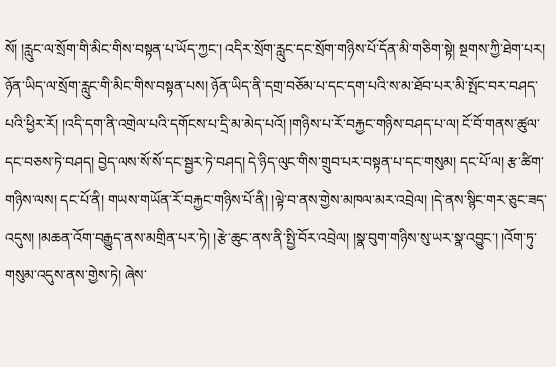སོ། །རླུང་ལ་སྲོག་གི་མིང་གིས་བསྟན་པ་ཡོད་ཀྱང་། འདིར་སྲོག་རླུང་དང་སྲོག་གཉིས་པོ་དོན་མི་གཅིག་སྟེ། སྔགས་ཀྱི་ཐེག་པར། ཉོན་ཡིད་ལ་སྲོག་རླུང་གི་མིང་གིས་བསྟན་པས། ཉོན་ཡིད་ནི་དགྲ་བཅོམ་པ་དང་དག་པའི་ས་མ་ཐོབ་པར་མི་སྤོང་བར་བཤད་པའི་ཕྱིར་རོ། །འདི་དག་ནི་འགྲེལ་པའི་དགོངས་པ་དྲི་མ་མེད་པའོ། །གཉིས་པ་རོ་བརྐྱང་གཉིས་བཤད་པ་ལ། ངོ་བོ་གནས་ཚུལ་དང་བཅས་ཏེ་བཤད། བྱེད་ལས་སོ་སོ་དང་སྦྱར་ཏེ་བཤད། དེ་ཉིད་ལུང་གིས་གྲུབ་པར་བསྟན་པ་དང་གསུམ། དང་པོ་ལ། རྩ་ཚིག་གཉིས་ལས། དང་པོ་ནི། གཡས་གཡོན་རོ་བརྐྱང་གཉིས་པོ་ནི། །ལྟེ་བ་ནས་གྱེས་མཁལ་མར་འབྲེལ། །དེ་ནས་སྙིང་གར་ཅུང་ཟད་འདུས། །མཆན་འོག་བརྒྱུད་ནས་མགྲིན་པར་ཏེ། །རྩེ་ཆུང་ནས་ནི་སྤྱི་བོར་འབྲེལ། །སྣ་བུག་གཉིས་སུ་ཡར་སྣ་འབྱུང་། །འོག་ཏུ་གསུམ་འདུས་ནས་གྱེས་ཏེ། ཞེས་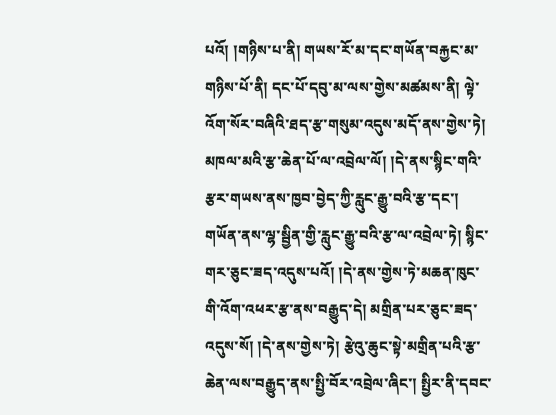པའོ། །གཉིས་པ་ནི། གཡས་རོ་མ་དང་གཡོན་བརྐྱང་མ་གཉིས་པོ་ནི། དང་པོ་དབུ་མ་ལས་གྱེས་མཚམས་ནི། ལྟེ་འོག་སོར་བཞིའི་ཐད་རྩ་གསུམ་འདུས་མདོ་ནས་གྱེས་ཏེ། མཁལ་མའི་རྩ་ཆེན་པོ་ལ་འབྲེལ་ལོ། །དེ་ནས་སྙིང་གའི་རྩར་གཡས་ནས་ཁྱབ་བྱེད་ཀྱི་རླུང་རྒྱུ་བའི་རྩ་དང་། གཡོན་ནས་ལྷ་སྦྱིན་གྱི་རླུང་རྒྱུ་བའི་རྩ་ལ་འབྲེལ་ཏེ། སྙིང་གར་ཅུང་ཟད་འདུས་པའོ། །དེ་ནས་གྱེས་ཏེ་མཆན་ཁུང་གི་འོག་འཕར་རྩ་ནས་བརྒྱུད་དེ། མགྲིན་པར་ཅུང་ཟད་འདུས་སོ། །དེ་ནས་གྱེས་ཏེ། རྩེའུ་ཆུང་སྟེ་མགྲིན་པའི་རྩ་ཆེན་ལས་བརྒྱུད་ནས་སྤྱི་བོར་འབྲེལ་ཞིང་། སྤྱིར་ནི་དབང་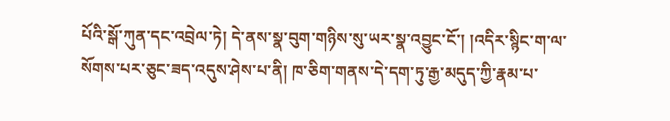པོའི་སྒོ་ཀུན་དང་འབྲེལ་ཏེ། དེ་ནས་སྣ་བུག་གཉིས་སུ་ཡར་སྣ་འབྱུང་ངོ་། །འདིར་སྙིང་ག་ལ་སོགས་པར་ཅུང་ཟད་འདུས་ཤེས་པ་ནི། ཁ་ཅིག་གནས་དེ་དག་ཏུ་རྒྱ་མདུད་ཀྱི་རྣམ་པ་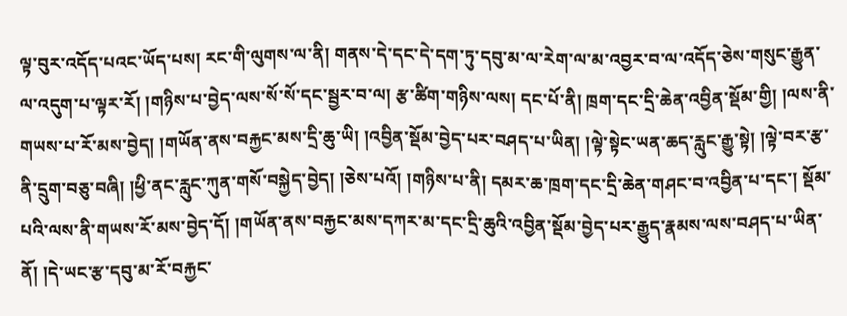ལྟ་བུར་འདོད་པའང་ཡོད་པས། རང་གི་ལུགས་ལ་ནི། གནས་དེ་དང་དེ་དག་ཏུ་དབུ་མ་ལ་རེག་ལ་མ་འབྱར་བ་ལ་འདོད་ཅེས་གསུང་རྒྱུན་ལ་འདུག་པ་ལྟར་རོ། །གཉིས་པ་བྱེད་ལས་སོ་སོ་དང་སྦྱར་བ་ལ། རྩ་ཚིག་གཉིས་ལས། དང་པོ་ནི། ཁྲག་དང་དྲི་ཆེན་འབྱིན་སྡོམ་གྱི། །ལས་ནི་གཡས་པ་རོ་མས་བྱེད། །གཡོན་ནས་བརྐྱང་མས་དྲི་ཆུ་ཡི། །འབྱིན་སྡོམ་བྱེད་པར་བཤད་པ་ཡིན། །ལྟེ་སྟེང་ཡན་ཆད་རླུང་རྒྱུ་སྟེ། །ལྟེ་བར་རྩ་ནི་དྲུག་བཅུ་བཞི། །ཕྱི་ནང་རླུང་ཀུན་གསོ་བསྐྱེད་བྱེད། །ཅེས་པའོ། །གཉིས་པ་ནི། དམར་ཆ་ཁྲག་དང་དྲི་ཆེན་གཤང་བ་འབྱིན་པ་དང་། སྡོམ་པའི་ལས་ནི་གཡས་རོ་མས་བྱེད་དོ། །གཡོན་ནས་བརྐྱང་མས་དཀར་མ་དང་དྲི་ཆུའི་འབྱིན་སྡོམ་བྱེད་པར་རྒྱུད་རྣམས་ལས་བཤད་པ་ཡིན་ནོ། །དེ་ཡང་རྩ་དབུ་མ་རོ་བརྐྱང་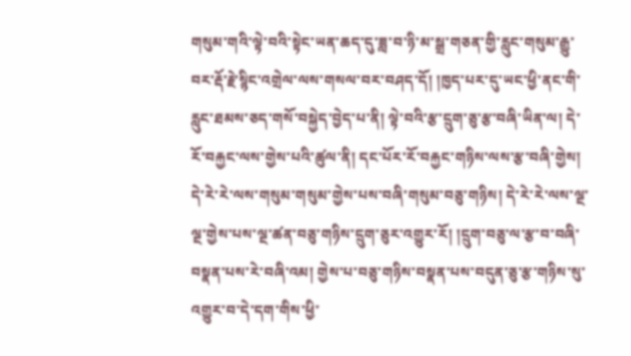གསུམ་གའི་ལྟེ་བའི་སྟེང་ཡན་ཆད་དུ་ཟླ་བ་ཉི་མ་སྒྲ་གཅན་གྱི་རླུང་གསུམ་རྒྱུ་བར་རྡོ་རྗེ་སྙིང་འགྲེལ་ལས་གསལ་བར་བཤད་དོ། །ཁྱད་པར་དུ་ཡང་ཕྱི་ནང་གི་རླུང་ཐམས་ཅད་གསོ་བསྐྱེད་བྱེད་པ་ནི། ལྟེ་བའི་རྩ་དྲུག་ཅུ་རྩ་བཞི་ཡིན་ལ། དེ་རོ་བརྐྱང་ལས་གྱེས་པའི་ཚུལ་ནི། དང་པོར་རོ་བརྐྱང་གཉིས་ལས་རྩ་བཞི་གྱེས། དེ་རེ་རེ་ལས་གསུམ་གསུམ་གྱེས་པས་བཞི་གསུམ་བཅུ་གཉིས། དེ་རེ་རེ་ལས་ལྔ་ལྔ་གྱེས་པས་ལྔ་ཚན་བཅུ་གཉིས་དྲུག་ཅུར་འགྱུར་རོ། །དྲུག་བཅུ་ལ་རྩ་བ་བཞི་བསྣན་པས་རེ་བཞི་འམ། གྱེས་པ་བཅུ་གཉིས་བསྣན་པས་བདུན་ཅུ་རྩ་གཉིས་སུ་འགྱུར་བ་དེ་དག་གིས་ཕྱི་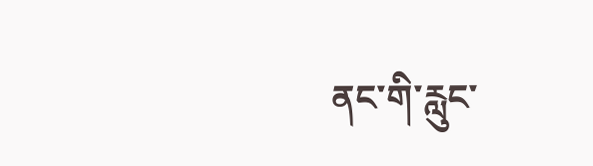ནང་གི་རླུང་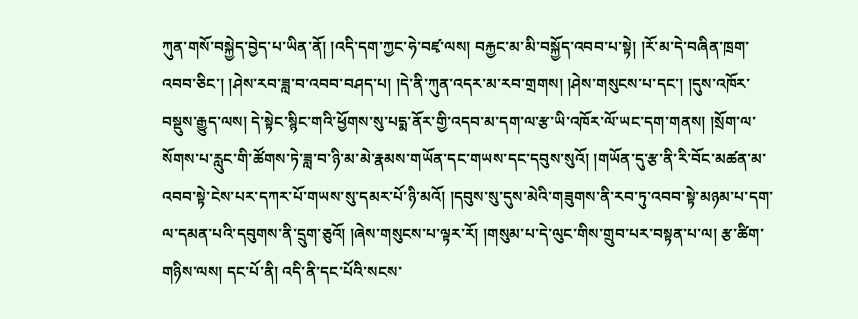ཀུན་གསོ་བསྐྱེད་བྱེད་པ་ཡིན་ནོ། །འདི་དག་ཀྱང་ཧེ་བཛྭ་ལས། བརྐྱང་མ་མི་བསྐྱོད་འབབ་པ་སྟེ། །རོ་མ་དེ་བཞིན་ཁྲག་འབབ་ཅིང་། །ཤེས་རབ་ཟླ་བ་འབབ་བཤད་པ། །དེ་ནི་ཀུན་འདར་མ་རབ་གྲགས། །ཤེས་གསུངས་པ་དང་། །དུས་འཁོར་བསྡུས་རྒྱུད་ལས། དེ་སྟེང་སྙིང་གའི་ཕྱོགས་སུ་པདྨ་ནོར་གྱི་འདབ་མ་དག་ལ་རྩ་ཡི་འཁོར་ལོ་ཡང་དག་གནས། །སྲོག་ལ་སོགས་པ་རླུང་གི་ཚོགས་ཏེ་ཟླ་བ་ཉི་མ་མེ་རྣམས་གཡོན་དང་གཡས་དང་དབུས་སུའོ། །གཡོན་དུ་རྩ་ནི་རི་བོང་མཚན་མ་འབབ་སྟེ་ངེས་པར་དཀར་པོ་གཡས་སུ་དམར་པོ་ཉི་མའོ། །དབུས་སུ་དུས་མེའི་གཟུགས་ནི་རབ་ཏུ་འབབ་སྟེ་མཉམ་པ་དག་ལ་དམན་པའི་དབུགས་ནི་དྲུག་ཅུའོ། །ཞེས་གསུངས་པ་ལྟར་རོ། །གསུམ་པ་དེ་ལུང་གིས་གྲུབ་པར་བསྟན་པ་ལ། རྩ་ཚིག་གཉིས་ལས། དང་པོ་ནི། འདི་ནི་དང་པོའི་སངས་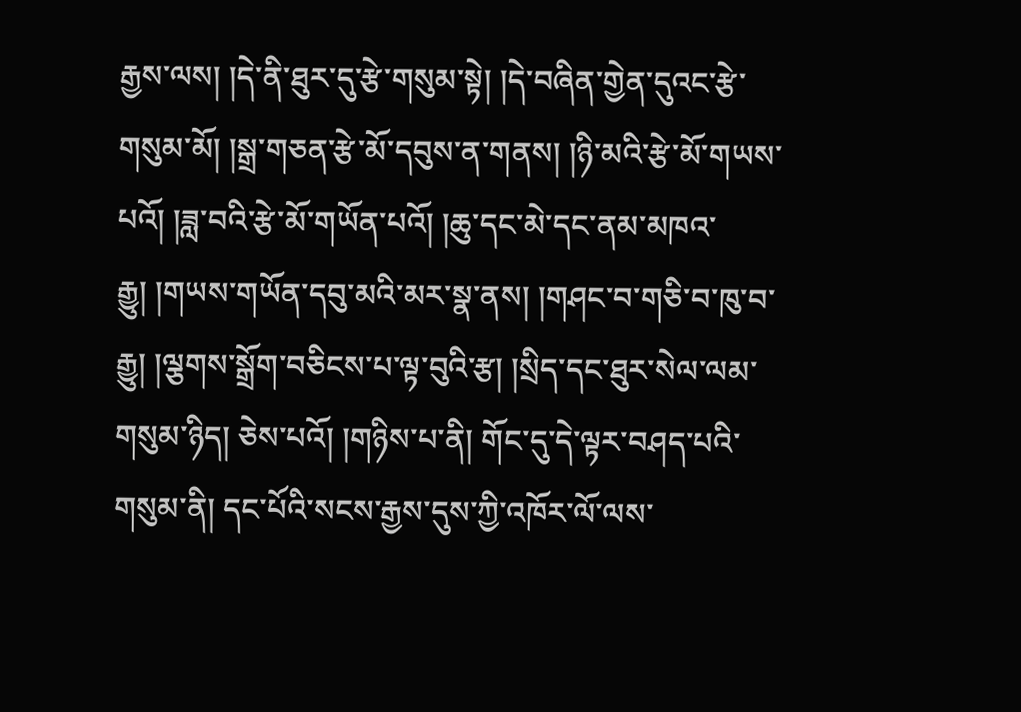རྒྱས་ལས། །དེ་ནི་ཐུར་དུ་རྩེ་གསུམ་སྟེ། །དེ་བཞིན་གྱེན་དུའང་རྩེ་གསུམ་མོ། །སྒྲ་གཅན་རྩེ་མོ་དབུས་ན་གནས། །ཉི་མའི་རྩེ་མོ་གཡས་པའོ། །ཟླ་བའི་རྩེ་མོ་གཡོན་པའོ། །ཆུ་དང་མེ་དང་ནམ་མཁའ་རྒྱུ། །གཡས་གཡོན་དབུ་མའི་མར་སྣ་ནས། །གཤང་བ་གཅི་བ་ཁུ་བ་རྒྱུ། །ལྕགས་སྒྲོག་བཅིངས་པ་ལྟ་བུའི་རྩ། །སྲིད་དང་ཐུར་སེལ་ལམ་གསུམ་ཉིད། ཅེས་པའོ། །གཉིས་པ་ནི། གོང་དུ་དེ་ལྟར་བཤད་པའི་གསུམ་ནི། དང་པོའི་སངས་རྒྱས་དུས་ཀྱི་འཁོར་ལོ་ལས་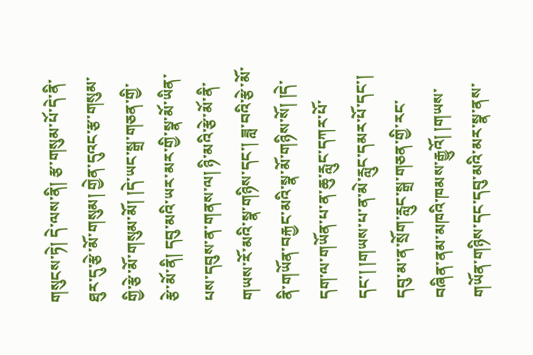གསུངས་ཏེ། དེ་ལས་ནི། རྩ་གསུམ་པོ་དེ་ནི་ཐུར་དུ་རྩེ་མོ་གསུམ། གྱེན་དུའང་རྩ་གསུམ་གྱི་རྩེ་མོ་གསུམ་མོ། །དེ་ཡང་སྒྲ་གཅན་གྱི་རྩེ་མོ་ནི། དབུ་མའི་ཡར་མར་གྱི་སྣ་མོ་ཡིན་པས་དབུས་ན་གནས་ལ། ཉི་མའི་རྩེ་མོ་ནི་གཡས་རོ་མའི་སྣ་གཉིས་དང་། ཟླ་བའི་རྩེ་མོ་ནི་གཡོན་བརྐྱང་མའི་སྣ་མོ་གཉིས་སོ། །དེ་དག་ལ་གཡོན་པ་ན་ཆུ་རླུང་དཀར་པོ་དང་། །གཡས་པ་ན་མེ་རླུང་དམར་པོ་དང་། དབུ་མ་ན་སྲོག་རླུང་སྒྲ་གཅན་གྱི་རང་བཞིན་ནམ་མཁའི་ཁམས་རྒྱུའོ། །གཡས་གཡོན་གཉིས་དང་དབུ་མའི་མར་སྣ་ནས་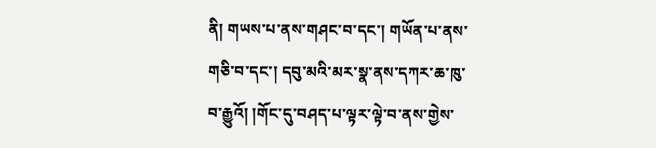ནི། གཡས་པ་ནས་གཤང་བ་དང་། གཡོན་པ་ནས་གཅི་བ་དང་། དབུ་མའི་མར་སྣ་ནས་དཀར་ཆ་ཁུ་བ་རྒྱུའོ། །གོང་དུ་བཤད་པ་ལྟར་ལྟེ་བ་ནས་གྱེས་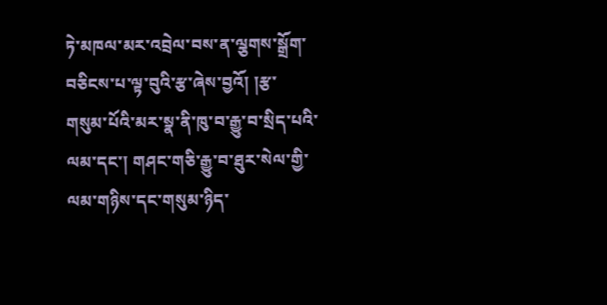ཏེ་མཁལ་མར་འབྲེལ་བས་ན་ལྕགས་སྒྲོག་བཅིངས་པ་ལྟ་བུའི་རྩ་ཞེས་བྱའོ། །རྩ་གསུམ་པོའི་མར་སྣ་ནི་ཁུ་བ་རྒྱུ་བ་སྲིད་པའི་ལམ་དང་། གཤང་གཅི་རྒྱུ་བ་ཐུར་སེལ་གྱི་ལམ་གཉིས་དང་གསུམ་ཉིད་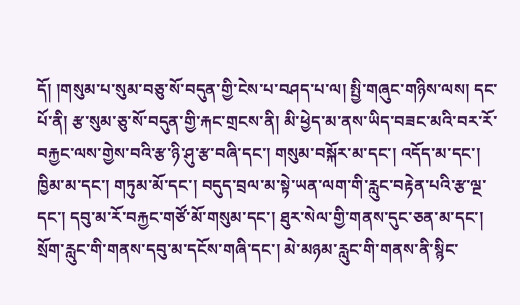དོ། །གསུམ་པ་སུམ་བཅུ་སོ་བདུན་གྱི་ངེས་པ་བཤད་པ་ལ། སྤྱི་གཞུང་གཉིས་ལས། དང་པོ་ནི། རྩ་སུམ་ཅུ་སོ་བདུན་གྱི་རྐང་གྲངས་ནི། མི་ཕྱེད་མ་ནས་ཡིད་བཟང་མའི་བར་རོ་བརྐྱང་ལས་གྱེས་བའི་རྩ་ཉི་ཤུ་རྩ་བཞི་དང་། གསུམ་བསྐོར་མ་དང་། འདོད་མ་དང་། ཁྱིམ་མ་དང་། གཏུམ་མོ་དང་། བདུད་བྲལ་མ་སྟེ་ཡན་ལག་གི་རླུང་བརྟེན་པའི་རྩ་ལྔ་དང་། དབུ་མ་རོ་བརྐྱང་གཙོ་མོ་གསུམ་དང་། ཐུར་སེལ་གྱི་གནས་དུང་ཅན་མ་དང་། སྲོག་རླུང་གི་གནས་དབུ་མ་དངོས་གཞི་དང་། མེ་མཉམ་རླུང་གི་གནས་ནི་སྙིང་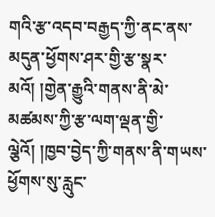གའི་རྩ་འདབ་བརྒྱད་ཀྱི་ནང་ནས་མདུན་ཕྱོགས་ཤར་གྱི་རྩ་སྣར་མའོ། །གྱེན་རྒྱུའི་གནས་ནི་མེ་མཚམས་ཀྱི་རྩ་ལག་ལྡན་གྱི་ལྕེའོ། །ཁྱབ་བྱེད་ཀྱི་གནས་ནི་གཡས་ཕྱོགས་སུ་རླུང་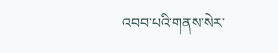འབབ་པའི་གནས་སེར་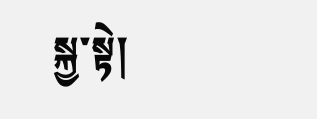སྐྱ་སྟེ།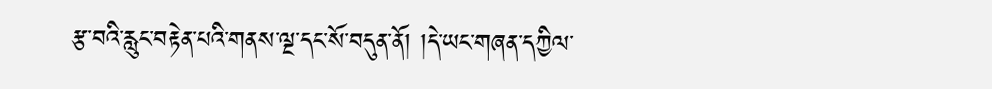རྩ་བའི་རླུང་བརྟེན་པའི་གནས་ལྔ་དང་སོ་བདུན་ནོ། །དེ་ཡང་གཞན་དཀྱིལ་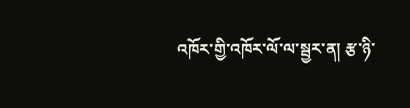འཁོར་གྱི་འཁོར་ལོ་ལ་སྦྱར་ན། རྩ་ཉི་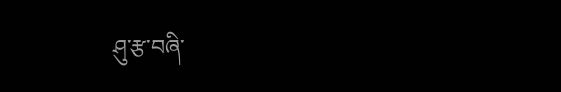ཤུ་རྩ་བཞི་